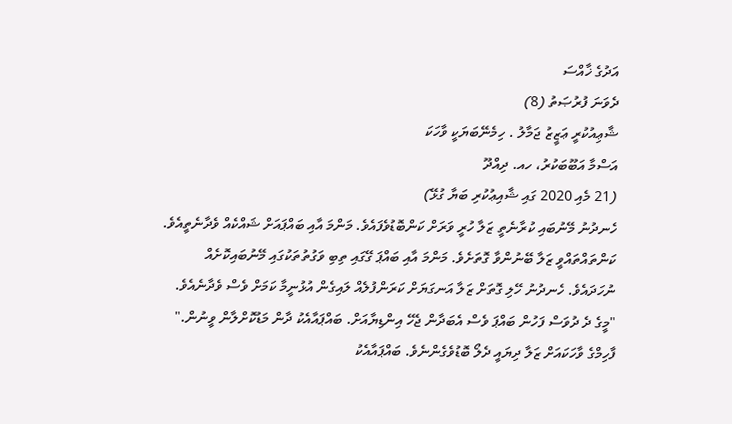އަދުގެ ޚާއްސަ
ދެވަނަ ފުރުޞަތު (8)
ޝާޢިއުކުރީ ޢަޒީޒު ޖަމާލު . ހިމެނޭބަޔަކީ ވާހަކަ
އަސްމާ އަބޫބަކުރު، ހއ. ދިއްދޫ
(21 މެއި 2020 ގައި ޝާއިޢުކުރި ބަޔާ ގުޅޭ)
ހެނދުނު މޭނުބައި ކުރާނެތީ ޒަލާ ހުރީ ވަރަށް ކަންބޮޑުވެފައެވެ. މަންމަ އާއި ބައްޕައަށް ޝައްކެއް ވެދާނެތީއެވެ. ކަންތައްތައްވީ ޒަލާ ބޭނުންވާ ގޮތަށެވެ. މަންމަ އާއި ބައްޕަ ގޭގައި ތިބި ވަގުތުތަކުގައި މޭނުބައިކޮށެއް ނުހަދައެވެ. ހެނދުނު ހޭލި ގޮތަށް ޒަލާ އަނގަޔަށް ކަރަންފުލެއް ލައިގެން އުޅުނީމާ ކަމަށް ވެސް ވެދާނެއެވެ.
"މީގެ ދެ ދުވަސް ފަހުން ބައްޕަ ވެސް އެބަދާން ޖެހޭ އިންޑިޔާއަށް. ބައްޕައާއެކު ދާން މަޑުކޮށްލާން ވީނުން." ފާހިމްގެ ވާހަކައަށް ޒަލާ ދިޔައީ ދެލޯ ބޮޑުވެގެންނެވެ. ބައްޕައާއެކު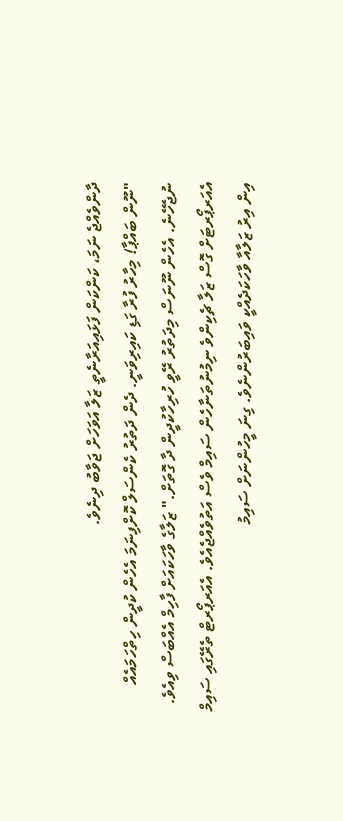ދާންވެއްޖެ ނަމަ، ކަންކަން ފަޅައިއަރާނެތީ ޒަލާ އަވަހަށް ޖަވާބު ދިނެވެ.
"ނޫން ބައްޕާ! މިހާރު ފުރާ ގަޑި ކައިރިވަނީ. ދެން ދަތުރު ކެންސަލް ކޮށްފިނަމަ އެހެން ކުދީން ހިތްހަމައެއް ނުޖެހޭނެ. އެހެން ނޫނަސް މިދަތުރު ރޭވީ ހުރިހާކުދީން ދާ ގޮތަށް." ޒަލާގެ ވާހަކައަށް ފާހިމް އެއްބަސް ވިއެވެ.
އެއަރޕޯރޓަށް ގޮސް ޒަލާ ޗެކިންވެ ނިމުނުތަނާހެން ސައިމް ވެސް އަތުވެއްޖެއެވެ. އެއަރޕޯރޓް ތެރޭގައި ސައިމް އިން އިރު ޒަލާއާ ވާހަކަދެއްކީ ވައިބަރުންނެވެ. ގިނަ މީހުންނަށް ސައިމު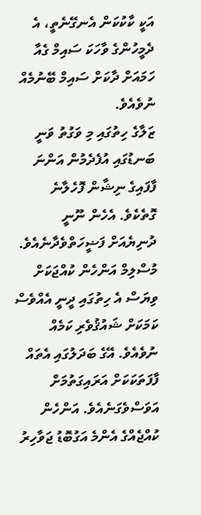އަކީ ކާކުކަން އެނގޭނެތީ، އެ ދެމީހުންގެ ވާހަކަ ސައިމް ގެއާ ހަމައަށް ދާކަށް ސައިމް ބޭނުމެއް ނުވެއެވެ.
ޒަލާގެ ހިތުގައި މި ވަގުތު ވަނީ ބަނޑުގައި އުފެދެމުން އަންނަ ފާފައިގެ ނިޝާން ފޮހެލާނެ ގޮތެކެވެ. އެހެން ނޫނީ ދުނިޔެއަށް ފަޟީހަތްވެދާނެއެވެ. މުސްލިމް އަންހެން ކުއްޖަކަށް ވިޔަސް އެ ހިތުގައި ދީނީ އެއްވެސް ކަމަކަށް ޝައުޤުވެރި ކަމެއް ނުވެއެވެ. އޭގެ ބަދަލުގައި އެތައް ފާފަތަކަކަށް އަރައިގަތުމަށް އަވަސްވެގަނެއެވެ. އަންހެން ކުއްޖެއްގެ އެންމެ އަގުބޮޑު ޖަވާހިރު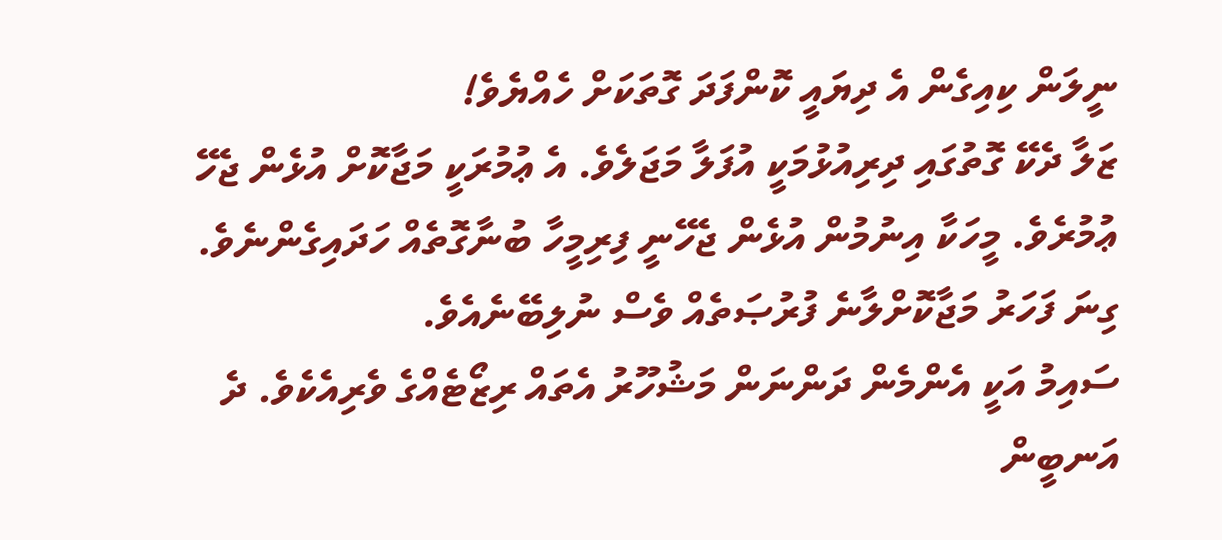ނީލަން ކިއިގެން އެ ދިޔައީ ކޮންފަދަ ގޮތަކަށް ހެއްޔެވެ!
ޒަލާ ދެކޭ ގޮތުގައި ދިރިއުޅުމަކީ އުފަލާ މަޖަލެވެ. އެ ޢުމުރަކީ މަޖާކޮށް އުޅެން ޖެހޭ ޢުމުރެވެ. މީހަކާ އިނުމުން އުޅެން ޖެހޭނީ ފިރިމީހާ ބުނާގޮތެއް ހަދައިގެންނެވެ. ގިނަ ފަހަރު މަޖާކޮށްލާނެ ފުރުޞަތެއް ވެސް ނުލިބޭނެއެވެ.
ސައިމު އަކީ އެންމެން ދަންނަން މަޝުހޫރު އެތައް ރިޒޯޓެއްގެ ވެރިއެކެވެ. ދެ އަނބީން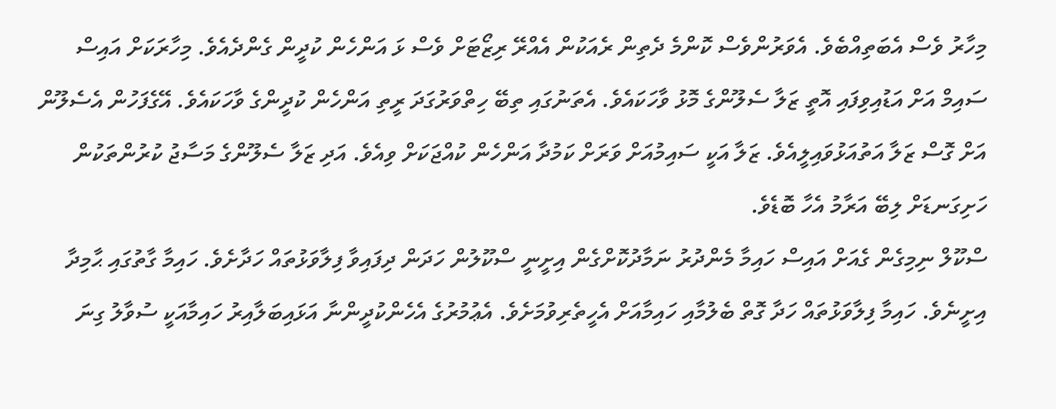މިހާރު ވެސް އެބަތިއްބެވެ. އެވަރުންވެސް ކޮންމެ ދެތިން ރެއަކުން އެއްރޭ ރިޒޯޓަށް ވެސް ޅަ އަންހެން ކުދީން ގެންދެއެވެ. މިހާރަކަށް އައިސް ސައިމް އަށް އަޑުއިވިފައި އޮތީ ޒަލާ ސެލޫންގެ މޮޅު ވާހަކައެވެ. އެތަނުގައި ތިބޭ ހިތްވަރުގަދަ ރީތި އަންހެން ކުދީންގެ ވާހަކައެވެ. އޭގެފަހުން އެސެލޫން އަށް ގޮސް ޒަލާ އަތުއަޅުވައިލީއެވެ. ޒަލާ އަކީ ސައިމުއަށް ވަރަށް ކަމުދާ އަންހެން ކުއްޖަކަށް ވިއެވެ. އަދި ޒަލާ ސެލޫންގެ މަސާޖު ކުރުންތަކުން ހަށިގަނޑަށް ލިބޭ އަރާމު އެހާ ބޮޑެވެ.
ސްކޫލް ނިމިގެން ގެއަށް އައިސް ހައިމާ މެންދުރު ނަމާދުކޮށްގެން އިށީނީ ސްކޫލުން ހަދަން ދިފައިވާ ފިލާވަޅުތައް ހަދާށެވެ. ހައިމާ ގާތުގައި ޙާމިދާ އިށީނެވެ. ހައިމާ ފިލާވަޅުތައް ހަދާ ގޮތް ބެލުމާއި ހައިމާއަށް އެހީތެރިވުމަށެވެ. އެޢުމުރުގެ އެހެންކުދީންނާ އަޅައިބަލާއިރު ހައިމާއަކީ ސުވާލު ގިނަ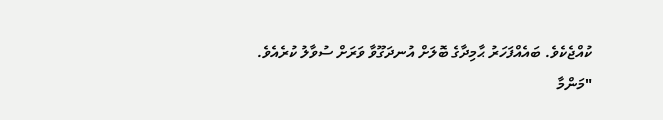ކުއްޖެކެވެ. ބައެއްފަހަރު ޙާމިދާގެ ބޮލަށް އުނދަގޫވާ ވަރަށް ސުވާލު ކުރެއެވެ.
"މަންމާ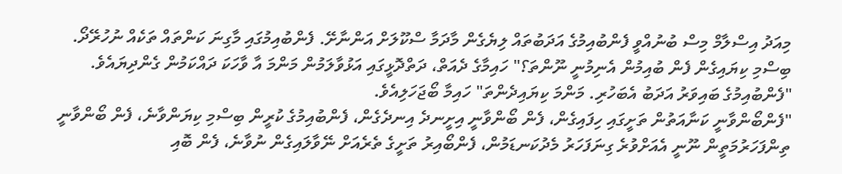މިއަދު އިސްލާމް މިސް ބުނުއްވީ ފެންބުއިމުގެ އަދަބުތައް ލިޔެގެން މާދަމާ ސްކޫލަށް އަންނާށޭ. ފެންބުއިމުގައި މާގިނަ ކަންތައް ތަކެއް ނުހުރޭދޯ. ބިސްމި ކިޔައިގެން ފެން ބުއިމުން އެނިމުނީ ނޫންތަ؟" ހައިމާގެ ދެއަތް، ދަތްދޮޅީގައި އަޅުވާލަމުން މަންމަ އާ ވާހަކަ ދައްކަމުން ގެންދިޔައެވެ.
"ފެންބުއިމުގެ ބައިވަރު އަދަބު އެބަހުރި. މަންމަ ކިޔައިދެންތަ" ހައިމާ ބޯޖަހަލިއެވެ.
"ފެންބޯންވާނީ ކަނާއަތުން ތަށީގައި ހިފައިގެން، ފެން ބޯންވާނީ އިށީނދެ އިނދެގެން، ފެންބުއިމުގެ ކުރީން ބިސްމި ކިޔަންވާނެ، ފެން ބޯންވާނީ ތިންފަހަރުމަތީން ނޫނީ އެއަށްވުރެ ގިނަފަހަރު މެދުކަނޑަމުން، ފެންބޯއިރު ތަށީގެ ތެރެއަށް ނޭވާލައިގެން ނުވާނެ، ފެން ބޮއި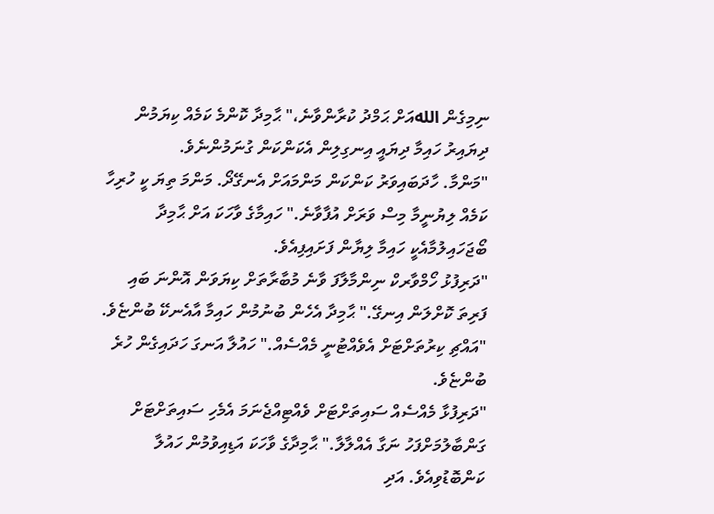ނިމިގެން اللهއަށް ޙަމްދު ކުރާންވާނެ،" ޙާމިދާ ކޮންމެ ކަމެއް ކިޔަމުން ދިޔައިރު ހައިމާ ދިޔައީ އިނގިލިން އެކަންކަން ގުނަމުންނެވެ.
"މަންމާ. ހާދަބައިވަރު ކަންކަން މަންމައަށް އެނގޭދޯ. މަންމަ ތިޔަ ކީ ހުރިހާ ކަމެއް ލިޔުނީމާ މިސް ވަރަށް އުފާވާނެ." ހައިމާގެ ވާހަކަ އަށް ޙާމިދާ ބޯޖަހައިލުމާއެކީ ހައިމާ ލިޔާން ފަށައިފިއެވެ.
"ދަރިފުޅު ހޯމްވާރކް ނިންމާލާފަ ވާނެ މުބާރާތަށް ކިޔަވަން އޮންނަ ބައި ފަރިތަ ކޮށްލަން އިނގޭ." ޙާމިދާ އެހެން ބުނުމުން ހައިމާ އާއެނކޭ ބުންޏެވެ.
"އައްޗި ކިރުތަށްޓަށް އެވެއްޓުނީ މެއްސެއް." ހައުލާ އަނގަ ހަދައިގެން ހުރެ ބުންޏެވެ.
"ދަރިފުޅާ މެއްސެއް ސައިތަށްޓަށް ވެއްޓިއްޖެނަމަ އެމެހި ސައިތަށްޓަށް ގަންބާލުމަށްފަހު ނަގާ އެއްލާލާ." ޙާމިދާގެ ވާހަކަ އަޑިއިވުމުން ހައުލާ ކަންބޮޑުވިއެވެ. އަދި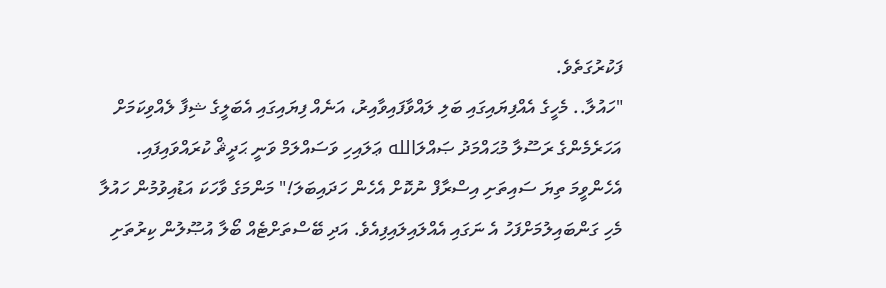ފަކުރުގަތެވެ.
"ހައުލާ.. މެހީގެ އެއްފިޔައިގައި ބަލި ލައްވާފައިވާއިރު، އަނެއް ފިޔައިގައި އެބަލީގެ ޝިފާ ލެއްވިކަމަށް އަހަރެމެންގެ ރަސޫލާ މުޙައްމަދު ޞައްލަالله ޢަލައިހި ވަސައްލަމް ވަނީ ޙަދީޘް ކުރައްވައިފައި. އެހެންވީމަ ތިޔަ ސައިތަށި އިސްރާފް ނުކޮށް އެހެން ހަދައިބަލަ!" މަންމަގެ ވާހަކަ އަޑުއިވުމުން ހައުލާ މެހި ގަންބައިލުމަށްފަހު އެ ނަގައި އެއްލައިލައިފިއެވެ. އަދި ބޭސްތަށްޓެއް ބޯލާ އުޞޫލުން ކިރުތަށި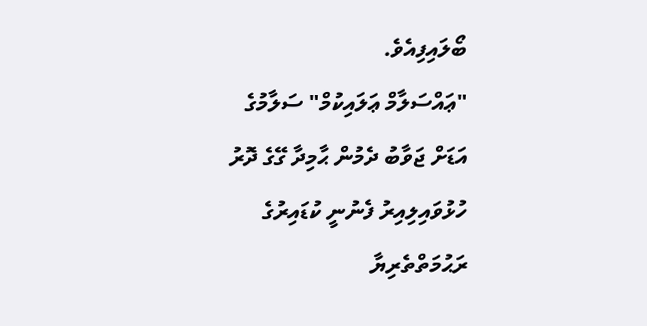ބޯލައިފިއެވެ.
"ޢައްސަލާމް ޢަލައިކުމް" ސަލާމުގެ އަޑަށް ޖަވާބު ދެމުން ޙާމިދާ ގޭގެ ދޮރު ހުޅުވައިލިއިރު ފެނުނީ ކުޑައިރުގެ ރަޙުމަތްތެރިޔާ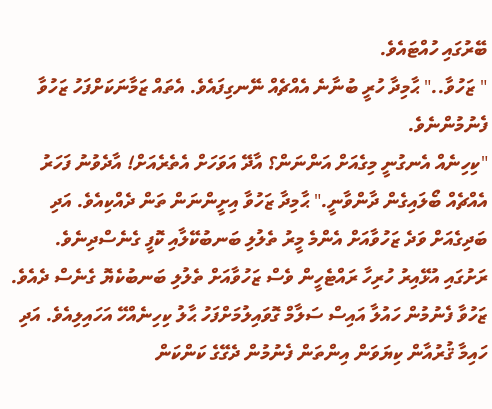ބޭރުގައި ހުއްޓައެވެ.
" ޒަހުވާ.." ޙާމިދާ ހުރީ ބުނާނެ އެއްޗެއް ނޭނގިފައެވެ. އެތައް ޒަމާނަކަށްފަހު ޒަހުވާ ފެނުމުންނެވެ.
"ކިހިނެއް އެނގުނީ މިގެއަށް އަންނަން؟ އާދޭ އަވަހަށް އެތެރެއަށް! އާދެވުނު ފަހަރު އެއްޗެއް ބޯލައިގެން ދާންވާނީ." ޙާމިދާ ޒަހުވާ އިށީންނަން ތަން ދެއްކިއެވެ. އަދި ބަދިގެއަށް ވަދެ ޒަހުވާއަށް އެންމެ މީރު ތެލުލި ބަނބުކޭލާއި ކޮފީ ގެނެސްދިނެވެ. ރަށުގައި އުޅޭއިރު ހުރިހާ ރައްޓެހީން ވެސް ޒަހުވާއަށް ތެލުލި ބަނބުކެޔޮ ގެނެސް ދެއެވެ. ޒަހުވާ ފެނުމުން ހައުލާ އައިސް ސަލާމް ގޮވައިލުމަށްފަހު ޙާލު ކިހިނެއްހޭ އަހައިލިއެވެ. އަދި ހައިމާ ޤުރުއާން ކިޔަވަން އިންތަން ފެނުމުން ދެގޭގެ ކަންކަން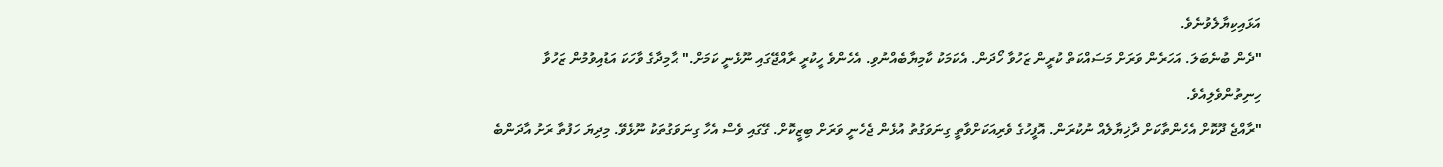އަޅައިކިޔާލެވުނެވެ.
"ދެން ބުނެބަލަ. އަހަރެން ވަރަށް މަސައްކަތް ކުރީން ޒަހުވާ ހޯދަން. އެކަމަކު ކާމިޔާބެއްނުވި. އެހެންވެ ހީކުރީ ރާއްޖޭގައި ނޫޅެނީ ކަމަށް." ޙާމިދާގެ ވާހަކަ އަޑުއިވުމުން ޒަހުވާ ހިނިތުންވެލިއެވެ.
"ރާއްޖެ ދޫކޮށް އެހެންތާކަށް ދާޚިޔާލެއް ނުކުރަން. އޮފީހުގެ ވެރިއަކަށްވާތީ ގިނަވަގުތު އުޅެން ޖެހެނީ ވަރަށް ބިޒީކޮށް. ގޭގައި ވެސް އެހާ ގިނަވަގުތަކު ނޫޅެވޭ. މިދިޔަ ހަފުތާ ރަށު އާދަންބެ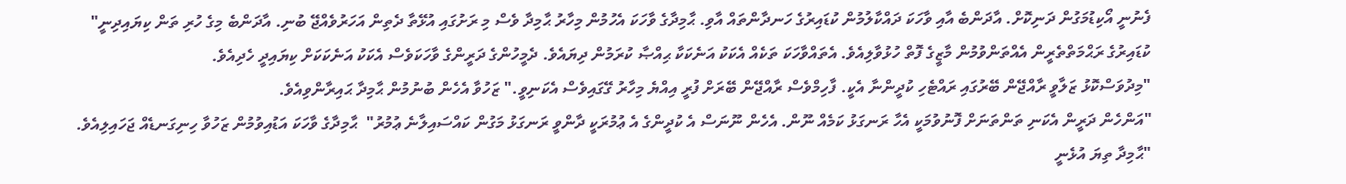ފެނުނީ އޯކިޑުމަގުން ދަނިކޮށް. އާދަންބެ އާއި ވާހަކަ ދައްކާލުމުން ކުޑައިރުގެ ހަނދާންތައް އާވި. ޙާމިދާގެ ވާހަކަ އެހުމުން މިހާރު ޙާމިދާ ވެސް މި ރަށުގައި އުޅޭތާ ދެތިން އަހަރުވެއްޖޭ ބުނި. އާދަންބެ މިގެ ހުރި ތަން ކިޔައިދިނީ"
ކުޑައިރުގެ ރަޙްމަތްތެރީން އެއްތަންވުމުން މާޒީގެ ފޮތް ހުޅުވާލިއެވެ. އެތައްވާހަކަ ތަކެއް އެކަކު އަނެކަކާ ޙިއްޞާ ކުރަމުން ދިޔައެވެ. ދެމީހުންގެ ދަރީންގެ ވާހަކަވެސް އެކަކު އަނެކަކަށް ކިޔައިދީ ހެދިއެވެ.
"މިދުވަސްކޮޅު ޒަލާވީ ރާއްޖޭން ބޭރުގައި ރައްޓެހި ކުދީންނާ އެކީ. ފާހިމްވެސް ރާއްޖޭން ބޭރަށް ފުރީ އިއްޔެ މިހާރު ގޭގައިވެސް އެކަނިވީ." ޒަހުވާ އެހެން ބުނުމުން ޙާމިދާ ޙައިރާންވިއެވެ.
"އަންހެން ދަރީން އެކަނި ތަންތަނަށް ފޮނުވުމަކީ އެހާ ރަނގަޅު ކަމެއް ނޫން. އެހެން ނޫނަސް އެ ކުދީންގެ އެ ޢުމުރަކީ ދާންވީ ރަނގަޅު މަގުން ކައްސައިލާނެ ޢުމުރު"  ޙާމިދާގެ ވާހަކަ އަޑުއިވުމުން ޒަހުވާ ހިނިގަނޑެއް ޖަހައިލިއެވެ.
"ޙާމިދާ ތިޔަ އުޅެނީ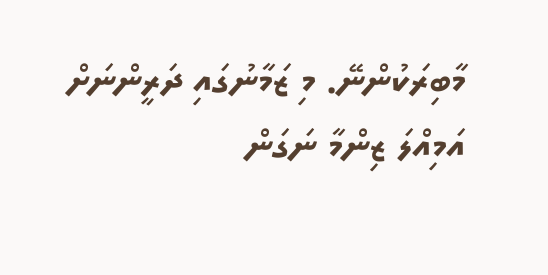މާބިރަކުންނޭ. މި ޒަމާނުގައި ދަރީންނަށް އަމިއްލަ ޒިންމާ ނަގަން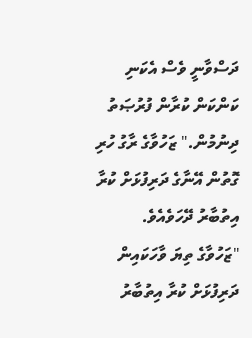ދަސްވާނީ ވެސް އެކަނި ކަންކަން ކުރާން ފުރުޞަތު ދިނުމުން." ޒަހުވާގެ ރާގު ހުރި ގޮތުން އޭނާގެ ދަރިފުޅަށް ކުރާ އިތުބާރު ދޭހަވެއެވެ.
"ޒަހުވާގެ ތިޔަ ވާހަކައިން ދަރިފުޅަށް ކުރާ އިތުބާރު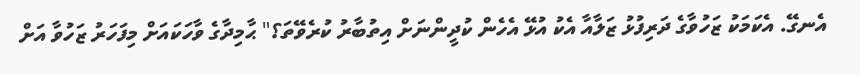އެނގޭ. އެކަމަކު ޒަހުވާގެ ދަރިފުޅު ޒަލާއާ އެކު އުޅޭ އެހެން ކުދީންނަށް އިތުބާރު ކުރެވޭތަ؟" ޙާމިދާގެ ވާހަކައަށް މިފަހަރު ޒަހުވާ އަށް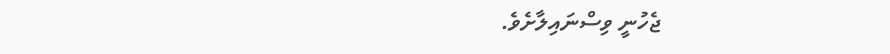ޖެހުނީ ވިސްނައިލާށެވެ.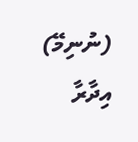(ނުނިމޭ)
އިދާރާ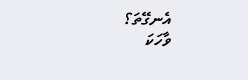އެނގޭތަ؟
ވާހަކަ